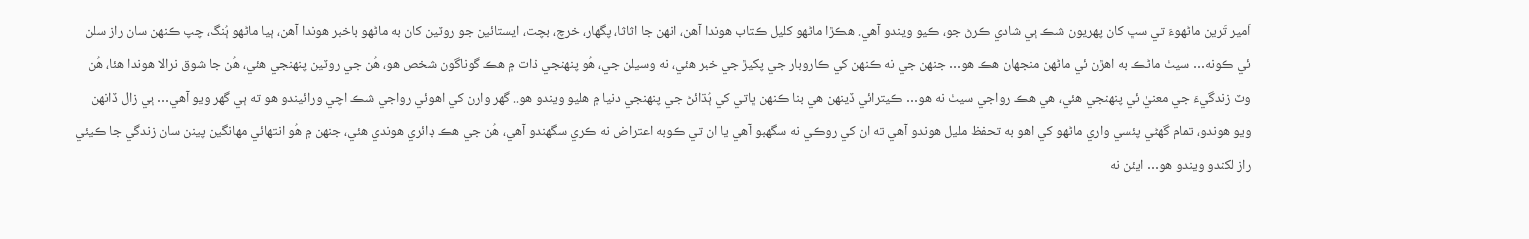اَمير تَرين ماڻهوءَ تي سڀ کان پھريون شڪ ٻي شادي ڪرڻ جو، ڪيو ويندو آھي. ھڪڙا ماڻهو کليل ڪتاب ھوندا آھن، انھن جا اثاثا، پگهار، خرچ، بچت، ايستائين جو روٽين کان به ماڻهو باخبر ھوندا آھن، ٻيا ماڻهو ٻُنگ، چپ ڪنھن سان راز سلن ئي ڪونه… سيٺ ماڻڪ به اھڙن ئي ماڻهن منجهان ھڪ ھو… جنھن جي نه ڪنھن کي ڪاروبار جي پکيڙ جي خبر ھئي، نه وسيلن جي، ھُو پنھنجي ذات ۾ ھڪ گوناگون شخص ھو، ھُن جي روٽين پنھنجي ھئي، ھُن جا شوق نرالا ھوندا ھئا، ھُن وٽ زندگيءَ جي معنيٰ ئي پنھنجي ھئي، ھي ھڪ رواجي سيٺ نه ھو… ڪيترائي ڏينھن ھي بنا ڪنھن ڀاتي کي ٻُڌائڻ جي پنھنجي دنيا ۾ ھليو ويندو ھو.. گهر وارن کي اھوئي رواجي شڪ اچي ورائيندو ھو ته ٻي گهر ويو آھي… ٻي زال ڏانھن ويو ھوندو، تمام گهڻي پئسي واري ماڻهو کي اھو به تحفظ مليل ھوندو آھي ته ان کي روڪي نه سگهبو آھي يا ان تي ڪوبه اعتراض نه ڪري سگهندو آھي، ھُن جي ھڪ ڊائري ھوندي ھئي، جنھن ۾ ھُو انتھائي مھانگين پينن سان زندگي جا ڪيئي راز لکندو ويندو ھو… ايئن نه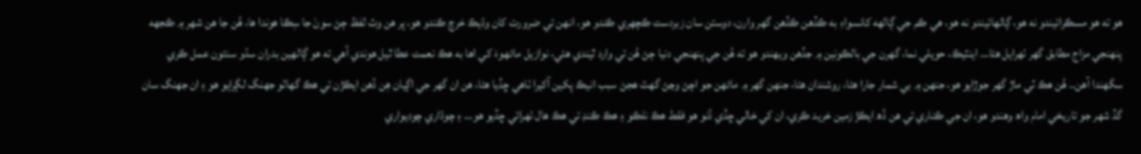ھو ته ھو مسڪرائيندو نه ھو، ڳالهائيندو نه ھو، ھي ڪم جي ڳالهه کانسواءِ به ڪڏھن ڪڏھن گهر وارن، دوستن سان زبردست ڪچھري ڪندو ھو، انھن تي ضرورت کان وڌيڪ خرچ ڪندو ھو، پر ھن وٽ لفظ ڄڻ سونَ جا سِڪا ھوندا ھا، ھُن جا ھن شھر ۾ ڪجهه پنھنجي مزاج مطابق گهر ٺھرايل ھئا… اينٽيڪ، حويلي نما، گهرن جي بالڪونين ۾ جڏھن ويھندو ھو ته ھُن جي پنھنجي دنيا ڄڻ ھُن تي وارد ٿيندي ھئي، نوازيل ماڻهوءَ کي اھا به ھڪ نعمت عطا ٿيل ھوندي آھي ته ھو ڳالهين بدران سڌو سنئون عمل ڪري سگهندا آھن.. ھُن ھڪ ٽي ماڙ گهر جوڙايو ھو، جنھن ۾ بي شمار جارا ھئا، روشندان ھئا، جنھن گهر ۾ ماڻهن جو اچڻ وڃڻ گهٽ ھجڻ سبب انيڪ پکين آکيرا ٺاھي ڇڏيا ھئا، ھن ان گهر جي اڳيان ھِن ڏھن ايڪڙن تي ھڪ گهاٽو جهنگ لڳرايو ھو ۽ ان جهنگ سان گڏ شھر جو تاريخي امام واھ وھندو ھو، ان جي ڪناري تي ھن ڏھ ايڪڙ زمين خريد ڪري، ان کي خالي ڇڏي ڏنو ھو فقط ھڪ نلڪو ۽ ھڪ ڪنڊ تي ھڪ ھال ٺھرائي ڇڏيو ھو… ۽ چوڌاري چوديواري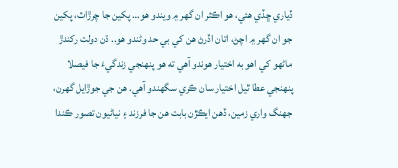ڏياري ڇڏي ھئي، ھو اڪثر ان گهر ۾ ويندو ھو… پکين جا چرڙاٽ، پکين جو ان گهر ۾ اچڻ، اتان اڏرڻ ھن کي بي حد وڻندو ھو.. ڌن دولت رکندڙ ماڻهو کي اھو به اختيار ھوندو آھي ته ھو پنھنجي زندگيءَ جا فيصلا پنھنجي عطا ٿيل اختيار سان ڪري سگهندو آھي. ھن جي جوڙايل گهرن، جهنگ واري زمين، ڏھن ايڪڙن بابت ھن جا فرزند ۽ نياڻيون تصور ڪندا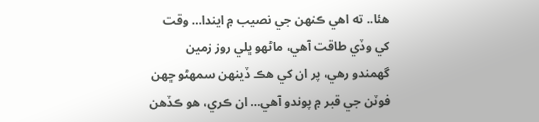ھئا.. ته اھي ڪنھن جي نصيب ۾ ايندا… وقت کي وڏي طاقت آھي، ماڻهو ڀلي روز زمين گهمندو رھي، پر ان کي ھڪ ڏينھن سمھڻو ڇھن فوٽن جي قبر ۾ پوندو آھي… ان ڪري، ھو ڪڏھن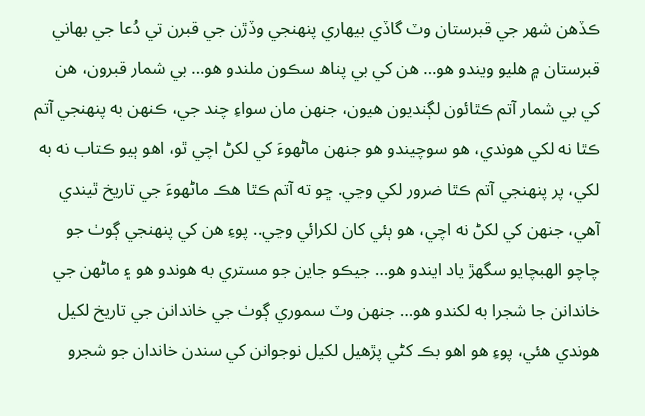ڪڏھن شھر جي قبرستان وٽ گاڏي بيھاري پنھنجي وڏڙن جي قبرن تي دُعا جي بھاني قبرستان ۾ ھليو ويندو ھو… ھن کي بي پناھ سڪون ملندو ھو… بي شمار قبرون، ھن کي بي شمار آتم ڪٿائون لڳنديون ھيون، جنھن مان سواءِ چند جي، ڪنھن به پنھنجي آتم ڪٿا نه لکي ھوندي، ھو سوچيندو ھو جنھن ماڻهوءَ کي لکڻ اچي ٿو، اھو ٻيو ڪتاب نه به لکي، پر پنھنجي آتم ڪٿا ضرور لکي وڃي. ڇو ته آتم ڪٿا ھڪ ماڻهوءَ جي تاريخ ٿيندي آھي، جنھن کي لکڻ نه اچي، ھو ٻئي کان لکرائي وڃي.. پوءِ ھن کي پنھنجي ڳوٺ جو چاچو الهبچايو سگھڙ ياد ايندو ھو… جيڪو جاين جو مستري به ھوندو ھو ۽ ماڻهن جي خاندانن جا شجرا به لکندو ھو… جنھن وٽ سموري ڳوٺ جي خاندانن جي تاريخ لکيل ھوندي ھئي، پوءِ ھو اھو بڪ کڻي پڙھيل لکيل نوجوانن کي سندن خاندان جو شجرو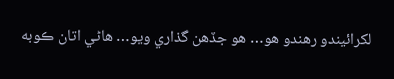لکرائيندو رھندو ھو… ھو جڏھن گذاري ويو… ھاڻي اتان ڪوبه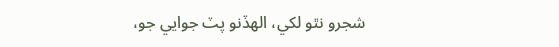شجرو نٿو لکي، الهڏنو پٽ جوايي جو،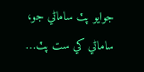جوايو پٽ ساماڻي جو، ساماڻي کي ست پٽ…